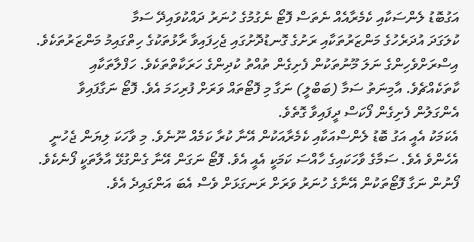އަގުބޮޑު ލެންސަކާއި ކެމެރާއެއް ނެތަސް ފޮޓޯ ނެގުމުގެ ހުނަރު ދައްކުވައިދޭ ސަމާ
ކުލަގަދަ އުދަރެހުގެ މަންޒަރުތަކާއި ރަށުގެ ގޮނޑުދޮށުގައި ޖެހިފައިވާ ރާޅުތަކުގެ ހިތްގައިމު މަންޒަރުތަކެވެ. އިސްރަށްވެހިންގެ ނަލަ މޫނުތަކުން ފެށިގެން ތުއްތު ކުދިންގެ ހަރަކާތްތަކެވެ. ހަފްލާތަކާއި ކާތަކެއްޗެވެ. އާމިނަތު ސަމާ (ބަބްލީ) ނަގާ މި ފޮޓޯތައް ވަރަށް ފުރިހަމަ އެވެ. ފޮޓޯ ނަގާފައިވާ އެންގަލުން ފެށިގެން ފޯކަސް ދީފައިވާ ގޮތެވެ.
އެކަމަކު އެއީ އަގު ބޮޑު ލެންސްއަކާއި ކެމެރާއަކުން އޭނާ ކުރާ ކަމެއް ނޫނެވެ. މި ވާހަކަ ލިޔަން ޖެހުނީ އެހެންވެ އެވެ. ސަމާގެ ވާހަކައިގެ ހާއްސަ ކަމަކީ އެއީ އެވެ. ފޮޓޯ ނަގަން އޭނާ ގެންގުޅޭ އާލާތަކީ ފޯނެކެވެ. ފޯނުން ނަގާ ފޮޓޯތަކުން އޭނާގެ ހުނަރު ވަރަށް ރަނގަޅަށް ވެސް އެބަ އަންގައިދެ އެވެ.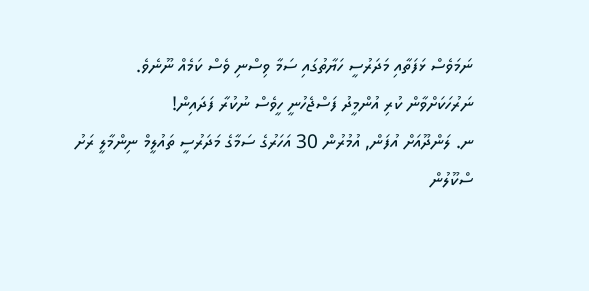ނަމަވެސް ޅަފަތާއި މަދަރުސީ ހަޔާތުގައި ސަމާ ވިސްނި ވެސް ކަމެއް ނޫނެވެ.
ނަރުހަކަށްވާން ކުރި އުންމީދު ފަސްޖެހުނީ ހީވެސް ނުކުރާ ފަދައިން!
ނ. ލަންދޫއަށް އުފަން, އުމުރުން 30 އަހަރުގެ ސަމާގެ މަދަރުސީ ތައުލީމް ނިންމާލީ ރަށު ސްކޫލުން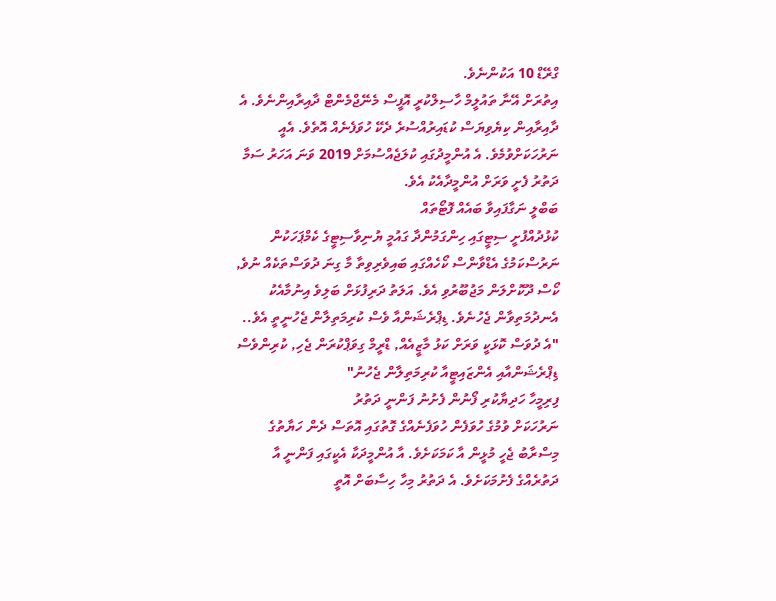ގްރޭޑް 10 އަކުންނެވެ.
އިތުރަށް އޭނާ ތައުލީމް ހާސިލްކުރީ އޮފީސް މެނޭޖްމެންޓް ދާއިރާއިންނެވެ. އެ ދާއިރާއިން ކިޔެވިޔަސް ކުޑައިރުއްސުރެ ދެކޭ ހުވަފެނެއް އޮތެވެ. އެއީ ނަރުހަކަށްވުމެވެ. އެ އުންމީދުގައި ކުލަޖެއްސުމަށް 2019 ވަނަ އަހަރު ސަމާ ދަތުރު ފެށީ ވަރަށް އުންމީދާއެކު އެވެ.
ބަބްލީ ނަގާފައިވާ ބައެއް ފޮޓޯތައް
ކުޅުދުއްފުށީ ސިޓީގައި ހިންގަމުންދާ ގައުމީ ޔުނިވާސިޓީގެ ކެމްޕަހަކުން ނަރުސްކަމުގެ އެޑްވާންސް ކޯހެއްގައި ބައިވެރިވިތާ މާ ގިނަ ދުވަސްތަކެއް ނުވެ, ކޯސް ދޫކޮށްލަން މަޖުބޫރުވި އެވެ. އަލަތު ދަރިފުޅަށް ބަލިވެ އިނުމާއެކު އެނދުމަތިވާން ޖެހުނެވެ. ޑިޕްރެޝަންއާ ވެސް ކުރިމަތިލާން ޖެހުނީތީ އެވެ..
"އެ ދުވަސް ކޮޅަކީ ވަރަށް ކަޅު މާޒީއެއް, ޑްރީމް ގިވަޕްކުރަން ޖެހި, ކުރިންވެސް ޑިޕްރެޝަންއާއި އެންޒައިޓީއާ ކުރިމަތިލާން ޖެހުނު"
ފިރިމީހާ ހަދިޔާކުރި ފޯނުން ފެށުނު ފަންނީ ދަތުރު
ނަރުހަކަށް ވުމުގެ ހުވަފެން ހުވަފެނެއްގެ ގޮތުގައި އޮތަސް ދެން ހަޔާތުގެ މިސްރާބު ޖެހީ މުޅީން އާ ކަމަކަށެވެ. އާ އުންމީދަކާ އެކީގައި ފަންނީ އާ ދަތުރެއްގެ ފެށުމަކަށެވެ. އެ ދަތުރު މިހާ ހިސާބަށް އޮތީ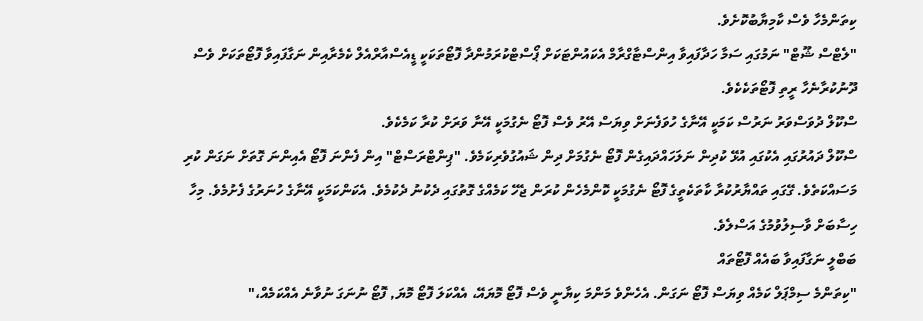ކިތަންމެހާ ވެސް ކާމިޔާބުކޮށެވެ.
"ލެޓްސް ޝޫޓް" ނަމުގައި ސަމާ ހަދާފައިވާ އިންސްޓާގްރާމް އެކައުންޓަކަށް ޕޯސްޓްކުރަމުންދާ ފޮޓޯތަކަކީ ޑީއެސްއާރްއެލް ކެމެރާއިން ނަގާފައިވާ ފޮޓޯތަކަށް ވެސް ދޫނުކުރާނެހާ ރީތި ފޮޓޯތަކެކެވެ.
ސްކޫލް ދުވަސްވަރު ނަރުސް ކަމަކީ އޭނާގެ ހުވަފެނަށް ވިޔަސް އޭރު ވެސް ފޮޓޯ ނެގުމަކީ އޭނާ ވަރަށް ކުރާ ކަމެކެވެ.
ސްކޫލް ދައުރުގައި އެކުގައި އުޅޭ ކުދިން ނަލަހައްދައިގެން ފޮޓޯ ނެގުމަށް ދިން ޝައުގުވެރިކަމެވެ. "ޕިންޓްރަސްޓް" އިން ފެންނަ ފޮޓޯ އެއިންނަ ގޮތަށް ނަގަން ކުރި މަސައްކަތެވެ. ގޭގައި ތައްޔާރުކުރާ ކާތަކެތީގެ ފޮޓޯ ނެގުމަކީ ކޮންމެހެން ކުރަން ޖެހޭ ކަމެއްގެ ގޮތުގައި ދެކުނު ދެކުމެވެ. އެކަންކަމަކީ އޭނާގެ ހުނަރުގެ ފެށުމެވެ. މިހާ ހިސާބަށް ވާސިލުވުމުގެ އަސްލެވެ.
ބަބްލީ ނަގާފައިވާ ބައެއް ފޮޓޯތައް
"ކިތަންމެ ސިމްޕަލް ކަމެއް ވިޔަސް ފޮޓޯ ނަގަން. އެހެންވެ މަންމަ ކިޔާނީ ވެސް ފޮޓޯ މޮޔައޭ، އެއްކަލަ ފޮޓޯ މޮޔަ, ފޮޓޯ ނުނަގަ ނުވާނެ އެއްކަމެއް،"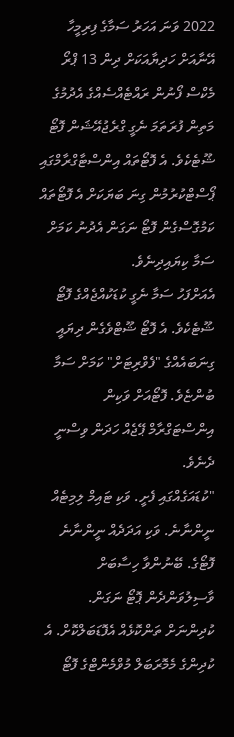2022 ވަނަ އަހަރު ސަމާގެ ފިރިމީހާ އޭނާއަށް ހަދިޔާއަކަށް ދިން 13 ޕްރޯ މެކްސް ފޯނުން ރައްޓެއްސެއްގެ އެދުމުގެ މަތިން ފުރަތަމަ ނެގީ ގްރެޖުއޭޝަން ފޮޓޯ ޝޫޓެކެވެ. އެ ފޮޓޯތައް އިންސްޓާގްރާމްގައި ޕޯސްޓްކުރުމުން ގިނަ ބަޔަކަށް އެ ފޮޓޯތައް ކަމުގޮސްގެން ފޮޓޯ ނަގަން އެދުނު ކަމަށް ސަމާ ކިޔައިދިނެވެ.
އެއަށްފަހު ސަމާ ނެގީ ކުޑަކުއްޖެއްގެ ފޮޓޯ ޝޫޓެކެވެ. އެ ފޮޓޯ ޝޫޓްވެގެން ދިޔައީ ގިނަބައެއްގެ "ފެވްރިޓަށް" ކަމަށް ސަމާ ބުންޏެވެ. ފޮޓޯއަށް ވަކިން އިންސްޓަގްރާމް ޕޭޖެއް ހަދަން ވިސްނީ ދެނެވެ.
"ކުޑައަގެއްގައި ފެށީ. ވަކި ޓައިމް ލިމިޓެއް ނީންނާނެ. ވަކި އަދަދެއް ނީންނާނެ ފޮޓޯގެ. ބޭނުންވާ ހިސާބަށް ވާސިލުވަންދެން ޕޮޓޯ ނަގަން. ކުދިންނަށް ތަންކޮޅެއް އެފޮޑަބަލްކޮށް. އެ ކުދިންގެ މެމޮރަބަލް މުވްމެންޓްގެ ފޮޓޯ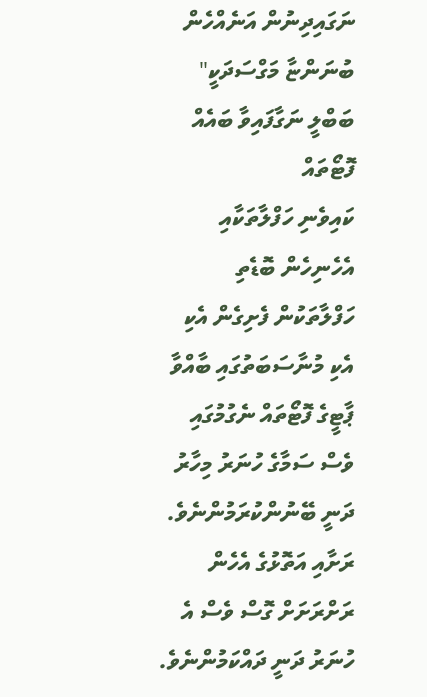ނަގައިދިނުން އަނެއްހެން ބުނަންޏާ މަގްސަދަކީ"
ބަބްލީ ނަގާފައިވާ ބައެއް ފޮޓޯތައް
ކައިވެނި ހަފްލާތަކާއި އެހެނިހެން ބޮޑެތި ހަފްލާތަކުން ފެށިގެން އެކި އެކި މުނާސަބަތުގައި ބާއްވާ ޕާޓީގެ ފޮޓޯތައް ނެގުމުގައި ވެސް ސަމާގެ ހުނަރު މިހާރު ދަނީ ބޭނުންކުރަމުންނެވެ. ރަށާއި އަތޮޅުގެ އެހެން ރަށްރަށަށް ގޮސް ވެސް އެ ހުނަރު ދަނީ ދައްކަމުންނެވެ.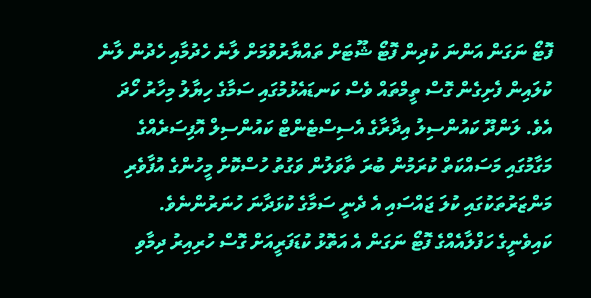ފޮޓޯ ނަގަން އަންނަ ކުދިން ފޮޓޯ ޝޫޓަށް ތައްޔާރުވުމަށް ލާނެ ހެދުމާއި ހެދުން ލާނެ ކުލައިން ފެށިގެން ގޮސް ތީމްތައް ވެސް ކަނޑައެޅުމުގައި ސަމާގެ ހިޔާލު މިހާރު ހޯދަ އެވެ. ލަންދޫ ކައުންސިލު އިދާރާގެ އެސިސްޓެންޓް ކައުންސިލް އޮފިސަރެއްގެ މަގާމުގައި މަސައްކަތް ކުރަމުން ބުރަ ތާވަލުން ވަގުތު ހުސްކޮށް މީހުންގެ އުފާވެރި މަންޒަރުތަކުގައި ކުލަ ޖައްސައި އެ ދެނީ ސަމާގެ ކުޅަދާނަ ހުނަރުންނެވެ.
ކައިވެނީގެ ހަފްލާއެއްގެ ފޮޓޯ ނަގަން އެ އަތޮޅު ކުޑަފަރީއަށް ގޮސް ހުރިއިރު ދިމާވި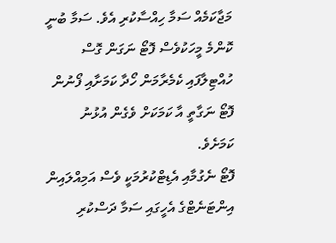މަޖާކަމެއް ސަމާ ހިއްސާކުރި އެވެ. ސަމާ ބުނީ ކޮންމެ މީހަކުވެސް ފޮޓޯ ނަގަން ގޮސް ހުއްޓިލާފައި ކެމެރާމަން ހޯދާ ކަމަށާއި ފޯނުން ފޮޓޯ ނަގާތީ އާ ކަމަކަށް ވެގެން އުޅުނު ކަމަށެވެ.
ފޮޓޯ ނެގުމާއި އެޑިޓްކުރުމަކީ ވެސް އަމިއްލައިން އިންޓަނެޓްގެ އެހީގައި ސަމާ ދަސްކުރި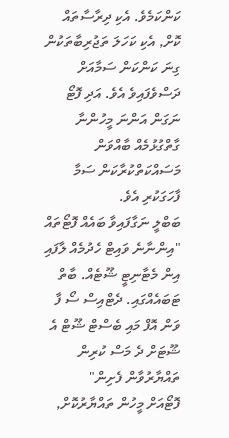ކަންކަމެވެ. އެކި ދިރާސާތައް ކޮށް, އެކި ކަހަލަ ތަޖުރިބާތަކުން ގިނަ ކަންކަން ސަމާއަށް ދަސްވެފައިވެ އެވެ. އަދި ފޮޓޯ ނަގަން އަންނަ މީހުންނާ ގާތްގުޅުމެއް ބާއްވަން މަސައްކަތްކުރާކަން ސަމާ ފާހަގަކުރި އެވެ.
ބަބްލީ ނަގާފައިވާ ބައެއް ފޮޓޯތައް
"އިންނާނެ ވައިޓް ހެދުމެއް ލާފައި އިން މެޓާނިޓީ ޝޫޓެއް. ބާތް ޓަބައެއްގައި. ދެޓްއިސް ސޯ ފާ ވަން އޮފް މައި ބެސްޓް ޝޫޓް އެ ޝޫޓަށް ދެ މަސް ކުރިން ތައްޔާރުވާން ފެށިން"
ފޮޓޯއަށް މީހުން ތައްޔާރުކޮށް,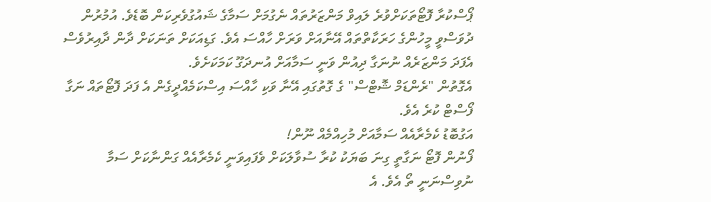ޕޯސްކުރާ ފޮޓޯތަކަށްވުރެ ލައިވް މަންޒަރުތައް ނެގުމަށް ސަމާގެ ޝައުގުވެރިކަން ބޮޑެވެ. އުމުރުން ދުވަސްވީ މީހުންގެ ހަރަކާތްތައް އޭނާއަށް ވަރަށް ހާއްސަ އެވެ. ގަޑިއަކަށް ތަނަކަށް ދާން ދާއިރުވެސް އެފަދަ މަންޒަރެއް ނުނަގާ ދިއުން ވަނީ ސަމާއަށް އުނދަގޫ ކަމަކަށެވެ.
އެގޮތުން "ރެންޑަމް ޝޮޓްސް" ގެ ގޮތުގައި އޭނާ ވަކި ހާއްސަ އިސްކަމެއްދީގެން އެ ފަދަ ފޮޓޯތައް ނަގާ ފޯސްޓް ކުރެ އެވެ.
އަގުބޮޑު ކެމެރާއެއް ސަމާއަށް މުހިއްމެއް ނޫން!
ފޯނުން ފޮޓޯ ނަގާތީ ގިނަ ބަޔަކު ކުރާ ސުވާލަކަށް ވެފައިވަނީ ކެމެރާއެއް ގަންނާކަށް ސަމާ ނުވިސްނަނީ ތޯ އެވެ. އެ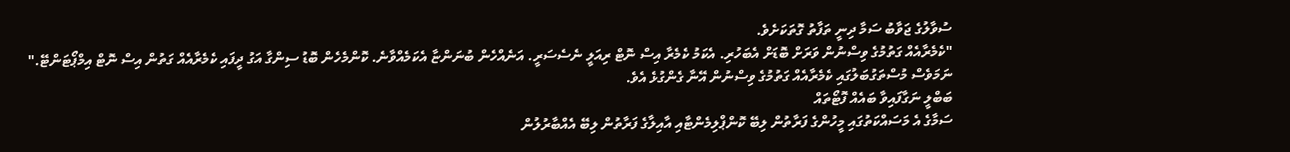ސުވާލުގެ ޖަވާބު ސަމާ ދިނީ ތަފާތު ގޮތަކަށެވެ.
"ކެމެރާއެއް ގަތުމުގެ ވިސްނުން ވަރަށް ބޮޑަށް އެބަހުރި. އެކަމު ކެމެރާ އިސް ނޮޓް ރިއަލީ ނެސެސަރީ. އަނެއްހެން ބުނަންޏާ އެކަމެއްވާނެ. ކޮންމެހެން ބޮޑު ސިންގާ އަގު ދީފައި ކެމެރާއެއް ގަތުން އިސް ނޮޓް އިމްޕޯޓަންޓޭ."
ނަމަވެސް މުސްތަގުބަލުގައި ކެމެރާއެއް ގަތުމުގެ ވިސްނުން އޭނާ ގެންގުޅެ އެވެ.
ބަބްލީ ނަގާފައިވާ ބައެއް ފޮޓޯތައް
ސަމާގެ އެ މަސައްކަތުގައި މީހުންގެ ފަރާތުން ލިބޭ ކޮންޕްލިމެންޓާއި އާއިލާގެ ފަރާތުން ލިބޭ އެއްބާރުލުން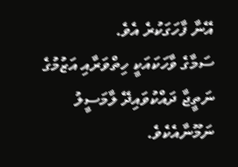އޭނާ ފާހަގަކުރެ އެވެ.
ސަމާގެ ވާހަކައަކީ ހިތްވަރާއި އަޒުމުގެ ނަތީޖާ ދައްކުވައިދޭ ލާމަސީލު ނަމޫނާއެކެވެ.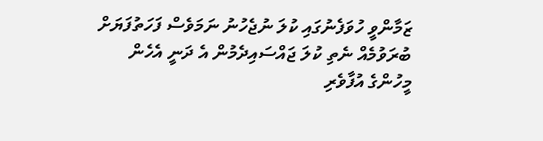ޒަމާންވީ ހުވަފެނުގައި ކުލަ ނުޖެހުނު ނަމަވެސް ފަހަތުފަޔަށް ބުރަވުމެއް ނެތި ކުލަ ޖައްސައިދެމުން އެ ދަނީ އެހެން މީހުންގެ އުފާވެރި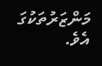މަންޒަރުތަކުގަ އެވެ.